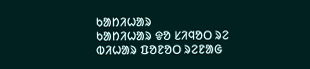ᱠᱟᱴᱤᱦᱟᱨ
ᱠᱟᱴᱤᱦᱟᱨ ᱫᱚ ᱥᱤᱧᱚᱛ ᱨᱮ ᱵᱤᱦᱟᱨ ᱯᱚᱱᱚᱛ ᱨᱮᱱᱟᱜ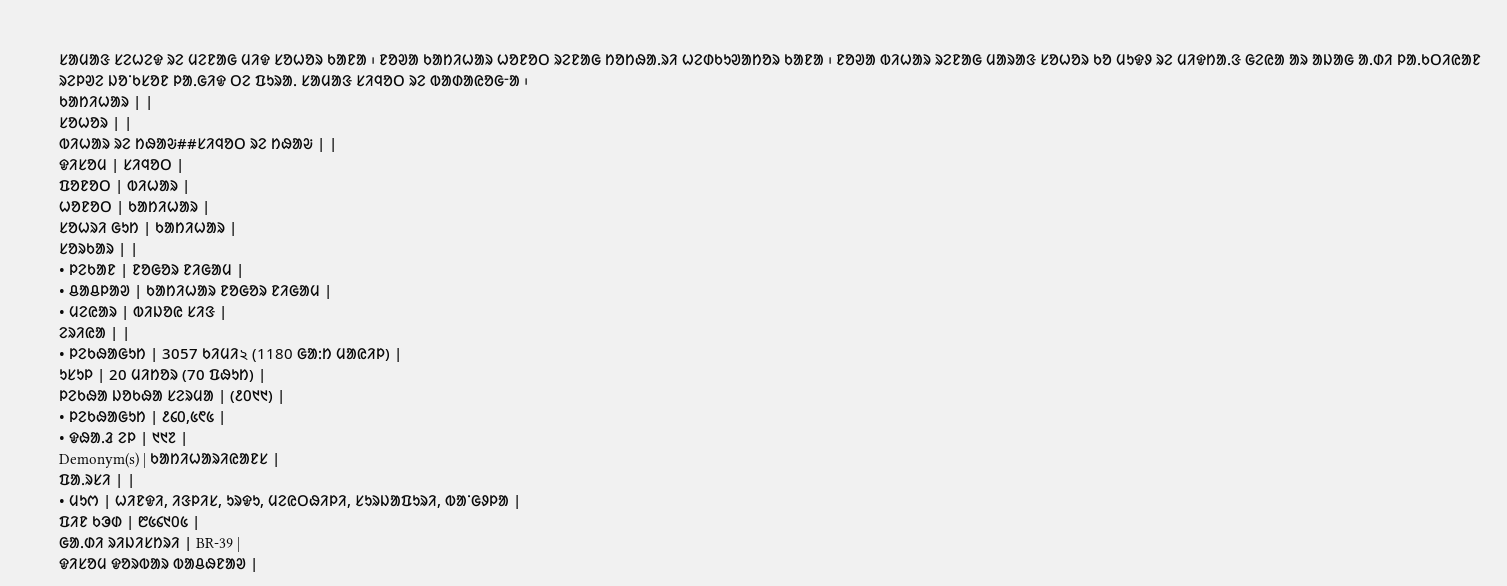ᱥᱟᱢᱟᱝ ᱥᱮᱦᱮᱫ ᱨᱮ ᱢᱮᱱᱟᱜ ᱢᱤᱫ ᱥᱚᱦᱚᱨ ᱠᱟᱱᱟ ᱾ ᱱᱚᱣᱟ ᱠᱟᱴᱤᱦᱟᱨ ᱦᱚᱱᱚᱛ ᱨᱮᱱᱟᱜ ᱴᱚᱴᱷᱟᱹᱨᱤ ᱦᱮᱰᱠᱩᱣᱟᱴᱚᱨ ᱠᱟᱱᱟ ᱾ ᱱᱚᱣᱟ ᱵᱤᱦᱟᱨ ᱨᱮᱱᱟᱜ ᱢᱟᱨᱟᱝ ᱥᱚᱦᱚᱨ ᱠᱚ ᱢᱩᱫᱽ ᱨᱮ ᱢᱤᱫᱴᱟᱹᱝ ᱜᱮᱭᱟ ᱟᱨ ᱟᱡᱟᱜ ᱟᱹᱰᱤ ᱞᱟᱹᱠᱛᱤᱭᱟᱱ ᱨᱮᱞᱣᱮ ᱡᱚᱸᱠᱥᱚᱱ ᱞᱟᱹᱜᱤᱫ ᱛᱮ ᱯᱩᱨᱟᱹ ᱥᱟᱢᱟᱝ ᱥᱤᱧᱚᱛ ᱨᱮ ᱵᱟᱰᱟᱭᱚᱜᱼᱟ ᱾
ᱠᱟᱴᱤᱦᱟᱨ | |
ᱥᱚᱦᱚᱨ | |
ᱵᱤᱦᱟᱨ ᱨᱮ ᱴᱷᱟᱶ##ᱥᱤᱧᱚᱛ ᱨᱮ ᱴᱷᱟᱶ | |
ᱫᱤᱥᱚᱢ | ᱥᱤᱧᱚᱛ |
ᱯᱚᱱᱚᱛ | ᱵᱤᱦᱟᱨ |
ᱦᱚᱱᱚᱛ | ᱠᱟᱴᱤᱦᱟᱨ |
ᱥᱚᱦᱨᱤ ᱜᱩᱴ | ᱠᱟᱴᱤᱦᱟᱨ |
ᱥᱚᱨᱠᱟᱨ | |
• ᱞᱮᱠᱟᱱ | ᱱᱚᱜᱚᱨ ᱱᱤᱜᱟᱢ |
• ᱪᱟᱪᱞᱟᱣ | ᱠᱟᱴᱤᱦᱟᱨ ᱱᱚᱜᱚᱨ ᱱᱤᱜᱟᱢ |
• ᱢᱮᱭᱟᱨ | ᱵᱤᱡᱚᱭ ᱥᱤᱝ |
ᱮᱨᱤᱭᱟ | |
• ᱞᱮᱠᱷᱟᱜᱩᱴ | 3057 ᱠᱤᱢᱤ২ (1180 ᱜᱟᱺᱴ ᱢᱟᱭᱤᱞ) |
ᱩᱥᱩᱞ | 20 ᱢᱤᱴᱚᱨ (70 ᱯᱷᱩᱴ) |
ᱞᱮᱠᱷᱟ ᱡᱚᱠᱷᱟ ᱥᱮᱨᱢᱟ | (᱒᱐᱑᱑) |
• ᱞᱮᱠᱷᱟᱜᱩᱴ | ᱒᱔᱐,᱕᱖᱕ |
• ᱫᱷᱟᱹᱲ ᱮᱞ | ᱑᱑᱗ |
Demonym(s) | ᱠᱟᱴᱤᱦᱟᱨᱤᱭᱟᱱᱥ |
ᱯᱟᱹᱨᱥᱤ | |
• ᱢᱩᱬ | ᱦᱤᱱᱫᱤ, ᱤᱝᱞᱤᱥ, ᱩᱨᱫᱩ, ᱢᱮᱭᱛᱷᱤᱞᱤ, ᱥᱩᱨᱡᱟᱯᱩᱨᱤ, ᱵᱟᱸᱜᱽᱞᱟ |
ᱯᱤᱱ ᱠᱳᱰ | ᱘᱕᱔᱑᱐᱕ |
ᱜᱟᱹᱰᱤ ᱨᱤᱡᱤᱥᱴᱨᱤ | BR-39 |
ᱫᱤᱥᱚᱢ ᱫᱚᱨᱵᱟᱨ ᱵᱟᱪᱷᱱᱟᱣ |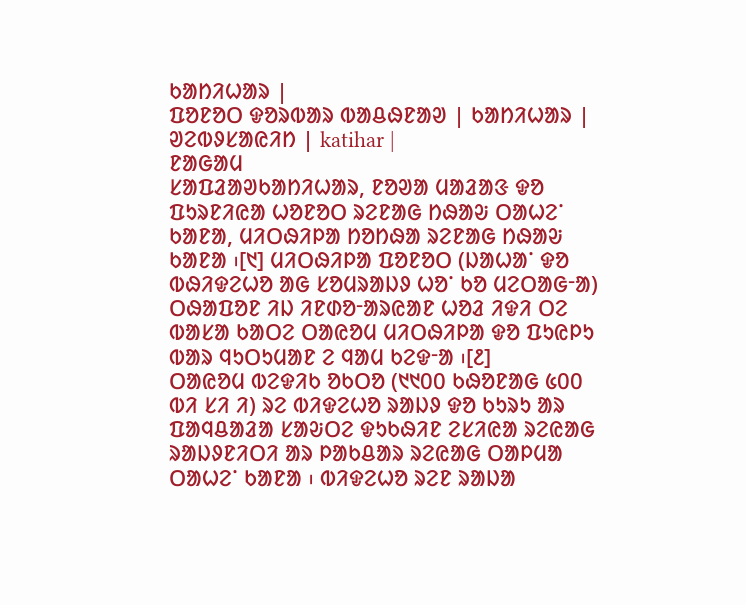ᱠᱟᱴᱤᱦᱟᱨ |
ᱯᱚᱱᱚᱛ ᱫᱚᱨᱵᱟᱨ ᱵᱟᱪᱷᱱᱟᱣ | ᱠᱟᱴᱤᱦᱟᱨ |
ᱣᱮᱵᱽᱥᱟᱭᱤᱴ | katihar |
ᱱᱟᱜᱟᱢ
ᱥᱟᱯᱲᱟᱣᱠᱟᱴᱤᱦᱟᱨ, ᱱᱚᱣᱟ ᱢᱟᱲᱟᱝ ᱫᱚ ᱯᱩᱨᱱᱤᱭᱟ ᱦᱚᱱᱚᱛ ᱨᱮᱱᱟᱜ ᱴᱷᱟᱶ ᱛᱟᱦᱮᱸ ᱠᱟᱱᱟ, ᱢᱤᱛᱷᱤᱞᱟ ᱴᱚᱴᱷᱟ ᱨᱮᱱᱟᱜ ᱴᱷᱟᱶ ᱠᱟᱱᱟ ᱾[᱑] ᱢᱤᱛᱷᱤᱞᱟ ᱯᱚᱱᱚᱛ (ᱡᱟᱦᱟᱸ ᱫᱚ ᱵᱷᱤᱫᱮᱦᱚ ᱟᱜ ᱥᱚᱢᱨᱟᱡᱽ ᱦᱚᱸ ᱠᱚ ᱢᱮᱛᱟᱜᱼᱟ) ᱛᱷᱟᱯᱚᱱ ᱤᱡ ᱤᱱᱰᱚᱼᱟᱨᱭᱟᱱ ᱦᱚᱲ ᱤᱫᱤ ᱛᱮ ᱵᱟᱥᱟ ᱠᱟᱛᱮ ᱛᱟᱭᱚᱢ ᱢᱤᱛᱷᱤᱞᱟ ᱫᱚ ᱯᱩᱭᱞᱩ ᱵᱟᱨ ᱧᱩᱛᱩᱢᱟᱱ ᱮ ᱧᱟᱢ ᱠᱮᱫᱼᱟ ᱾[᱒]
ᱛᱟᱭᱚᱢ ᱵᱮᱫᱤᱠ ᱚᱠᱛᱚ (᱑᱑᱐᱐ ᱠᱷᱚᱱᱟᱜ ᱕᱐᱐ ᱵᱤ ᱥᱤ ᱤ) ᱨᱮ ᱵᱤᱫᱮᱦᱚ ᱨᱟᱡᱽ ᱫᱚ ᱠᱩᱨᱩ ᱟᱨ ᱯᱟᱧᱪᱟᱲᱟ ᱥᱟᱶᱛᱮ ᱫᱩᱠᱷᱤᱱ ᱮᱥᱤᱭᱟ ᱨᱮᱭᱟᱜ ᱨᱟᱡᱽᱱᱤᱛᱤ ᱟᱨ ᱞᱟᱠᱪᱟᱨ ᱨᱮᱭᱟᱜ ᱛᱟᱞᱢᱟ ᱛᱟᱦᱮᱸ ᱠᱟᱱᱟ ᱾ ᱵᱤᱫᱮᱦᱚ ᱨᱮᱱ ᱨᱟᱡᱟ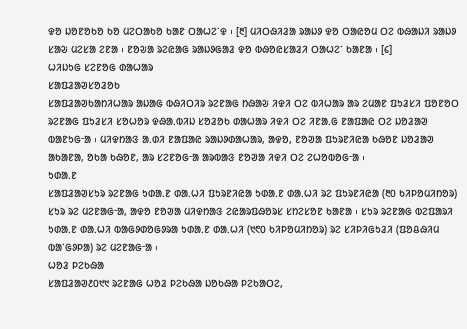ᱫᱚ ᱡᱚᱱᱚᱠᱚ ᱠᱚ ᱢᱮᱛᱟᱠᱚ ᱠᱟᱱ ᱛᱟᱦᱮᱸᱫ ᱾ [᱓] ᱢᱤᱛᱷᱤᱲᱟ ᱨᱟᱡᱽ ᱫᱚ ᱛᱟᱭᱚᱢ ᱛᱮ ᱵᱷᱟᱡᱤ ᱨᱟᱡᱽ ᱥᱟᱶ ᱢᱮᱥᱟ ᱮᱱᱟ ᱾ ᱱᱚᱶᱟ ᱨᱮᱭᱟᱜ ᱨᱟᱡᱽᱜᱟᱲ ᱫᱚ ᱵᱷᱚᱭᱥᱟᱲᱤ ᱛᱟᱦᱮᱸ ᱠᱟᱱᱟ ᱾ [᱔]
ᱦᱤᱡᱩᱜ ᱥᱮᱱᱚᱜ ᱰᱟᱦᱟᱨ
ᱥᱟᱯᱲᱟᱣᱥᱚᱲᱚᱠ
ᱥᱟᱯᱲᱟᱣᱠᱟᱴᱤᱦᱟᱨ ᱟᱡᱟᱜ ᱵᱷᱤᱛᱤᱨ ᱨᱮᱱᱟᱜ ᱴᱷᱟᱶ ᱤᱫᱤ ᱛᱮ ᱵᱤᱦᱟᱨ ᱟᱨ ᱮᱢᱟᱱ ᱯᱩᱲᱥᱤ ᱯᱚᱱᱚᱛ ᱨᱮᱱᱟᱜ ᱯᱩᱲᱥᱤ ᱥᱚᱦᱚᱨ ᱫᱷᱟᱹᱵᱤᱡ ᱥᱚᱲᱚᱠ ᱰᱟᱦᱟᱨ ᱤᱫᱤ ᱛᱮ ᱤᱱᱟᱹᱜ ᱱᱟᱯᱟᱭ ᱛᱮ ᱡᱚᱲᱟᱣ ᱵᱟᱱᱩᱜᱼᱟ ᱾ ᱢᱤᱫᱴᱟᱝ ᱟᱹᱰᱤ ᱱᱟᱯᱟᱭ ᱨᱟᱡᱽᱰᱟᱦᱟᱨ, ᱟᱫᱚ, ᱱᱚᱣᱟ ᱯᱩᱨᱱᱤᱭᱟ ᱠᱷᱚᱱ ᱡᱚᱲᱟᱣ ᱟᱠᱟᱱᱟ, ᱚᱠᱟ ᱠᱷᱚᱱ, ᱟᱨ ᱥᱮᱱᱚᱜᱼᱟ ᱟᱨᱵᱟᱝ ᱱᱚᱣᱟ ᱤᱫᱤ ᱛᱮ ᱮᱦᱚᱵᱚᱜᱼᱟ ᱾
ᱩᱰᱟᱹᱱ
ᱥᱟᱯᱲᱟᱣᱥᱩᱨ ᱨᱮᱱᱟᱜ ᱩᱰᱟᱹᱱ ᱰᱟᱹᱦᱤ ᱯᱩᱨᱱᱤᱭᱟ ᱩᱰᱟᱹᱱ ᱰᱟᱹᱦᱤ ᱨᱮ ᱯᱩᱨᱱᱤᱭᱟ (᱓᱐ ᱠᱤᱞᱚᱢᱤᱴᱚᱨ) ᱥᱩᱨ ᱨᱮ ᱢᱮᱱᱟᱜᱼᱟ, ᱟᱫᱚ ᱱᱚᱣᱟ ᱢᱤᱫᱴᱟᱝ ᱮᱭᱟᱨᱯᱷᱚᱨᱥ ᱥᱴᱮᱥᱚᱱ ᱠᱟᱱᱟ ᱾ ᱥᱩᱨ ᱨᱮᱱᱟᱜ ᱵᱮᱯᱟᱨᱤ ᱩᱰᱟᱹᱱ ᱰᱟᱹᱦᱤ ᱵᱟᱜᱽᱰᱚᱜᱽᱨᱟ ᱩᱰᱟᱹᱱ ᱰᱟᱹᱦᱤ (᱑᱖᱐ ᱠᱤᱞᱚᱢᱤᱴᱚᱨ) ᱨᱮ ᱥᱤᱞᱤᱜᱩᱲᱤ (ᱯᱚᱪᱷᱤᱢ ᱵᱟᱸᱜᱽᱞᱟ) ᱨᱮ ᱢᱮᱱᱟᱜᱼᱟ ᱾
ᱦᱚᱲ ᱞᱮᱠᱷᱟ
ᱥᱟᱯᱲᱟᱣ᱒᱐᱑᱑ ᱨᱮᱱᱟᱜ ᱦᱚᱲ ᱞᱮᱠᱷᱟ ᱡᱚᱠᱷᱟ ᱞᱮᱠᱟᱛᱮ,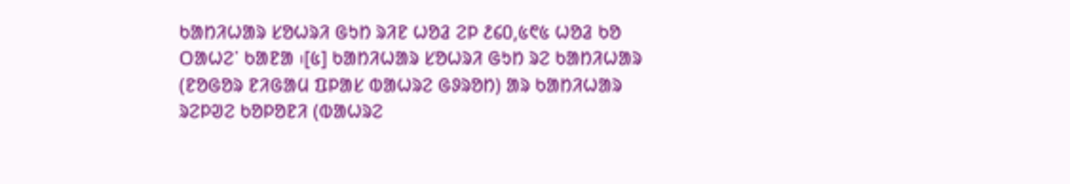ᱠᱟᱴᱤᱦᱟᱨ ᱥᱚᱦᱨᱤ ᱜᱩᱴ ᱨᱤᱱ ᱦᱚᱲ ᱮᱞ ᱒᱔᱐,᱕᱖᱕ ᱦᱚᱲ ᱠᱚ ᱛᱟᱦᱮᱸ ᱠᱟᱱᱟ ᱾[᱕] ᱠᱟᱴᱤᱦᱟᱨ ᱥᱚᱦᱨᱤ ᱜᱩᱴ ᱨᱮ ᱠᱟᱴᱤᱦᱟᱨ (ᱱᱚᱜᱚᱨ ᱱᱤᱜᱟᱢ ᱯᱞᱟᱥ ᱵᱟᱦᱨᱮ ᱜᱽᱨᱚᱴ) ᱟᱨ ᱠᱟᱴᱤᱦᱟᱨ ᱨᱮᱞᱣᱮ ᱠᱚᱞᱚᱱᱤ (ᱵᱟᱦᱨᱮ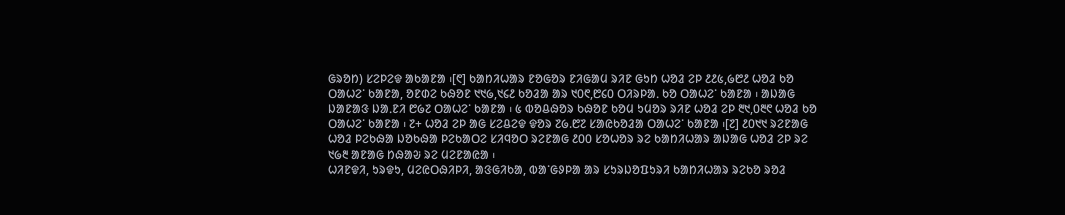ᱜᱨᱚᱴ) ᱥᱮᱞᱮᱫ ᱟᱠᱟᱱᱟ ᱾[᱖] ᱠᱟᱴᱤᱦᱟᱨ ᱱᱚᱜᱚᱨ ᱱᱤᱜᱟᱢ ᱨᱤᱱ ᱜᱩᱴ ᱦᱚᱲ ᱮᱞ ᱒᱒᱕,᱙᱘᱒ ᱦᱚᱲ ᱠᱚ ᱛᱟᱦᱮᱸ ᱠᱟᱱᱟ, ᱚᱱᱰᱮ ᱠᱷᱚᱱ ᱑᱑᱙,᱑᱔᱒ ᱠᱚᱲᱟ ᱟᱨ ᱑᱐᱖,᱘᱔᱐ ᱛᱤᱨᱞᱟᱹ ᱠᱚ ᱛᱟᱦᱮᱸ ᱠᱟᱱᱟ ᱾ ᱟᱡᱟᱜ ᱡᱟᱱᱟᱝ ᱡᱟᱹᱱᱤ ᱘᱙᱗ ᱛᱟᱦᱮᱸ ᱠᱟᱱᱟ ᱾ ᱕ ᱵᱚᱪᱷᱚᱨ ᱠᱷᱚᱱ ᱠᱚᱢ ᱩᱢᱚᱨ ᱨᱤᱱ ᱦᱚᱲ ᱮᱞ ᱓᱑,᱐᱓᱖ ᱦᱚᱲ ᱠᱚ ᱛᱟᱦᱮᱸ ᱠᱟᱱᱟ ᱾ ᱗+ ᱦᱚᱲ ᱮᱞ ᱟᱜ ᱥᱮᱪᱮᱫ ᱫᱚᱨ ᱗᱙.᱘᱗ ᱥᱟᱭᱠᱚᱲᱟ ᱛᱟᱦᱮᱸ ᱠᱟᱱᱟ ᱾[᱗] ᱒᱐᱑᱑ ᱨᱮᱱᱟᱜ ᱦᱚᱲ ᱞᱮᱠᱷᱟ ᱡᱚᱠᱷᱟ ᱞᱮᱠᱟᱛᱮ ᱥᱤᱧᱚᱛ ᱨᱮᱱᱟᱜ ᱒᱐᱐ ᱥᱚᱦᱚᱨ ᱨᱮ ᱠᱟᱴᱤᱦᱟᱨ ᱟᱡᱟᱜ ᱦᱚᱲ ᱮᱞ ᱨᱮ ᱑᱙᱓ ᱟᱱᱟᱜ ᱴᱷᱟᱶ ᱨᱮ ᱢᱮᱱᱟᱭᱟ ᱾
ᱦᱤᱱᱫᱤ, ᱩᱨᱫᱩ, ᱢᱮᱭᱛᱷᱤᱞᱤ, ᱟᱝᱜᱤᱠᱟ, ᱵᱟᱸᱜᱽᱞᱟ ᱟᱨ ᱥᱩᱨᱡᱚᱯᱩᱨᱤ ᱠᱟᱴᱤᱦᱟᱨ ᱨᱮᱠᱚ ᱨᱚᱲ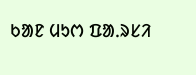ᱠᱟᱱ ᱢᱩᱬ ᱯᱟᱹᱨᱥᱤ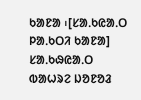ᱠᱟᱱᱟ ᱾[ᱥᱟᱹᱠᱭᱟᱹᱛ ᱞᱟᱹᱠᱛᱤ ᱠᱟᱱᱟ]
ᱥᱟᱹᱠᱷᱭᱟᱹᱛ
ᱵᱟᱦᱨᱮ ᱡᱚᱱᱚᱲ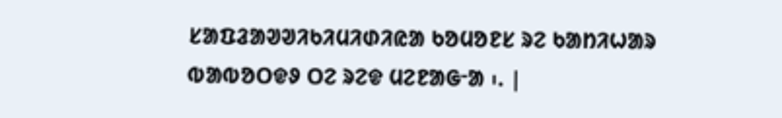ᱥᱟᱯᱲᱟᱣᱣᱤᱠᱤᱢᱤᱰᱤᱭᱟ ᱠᱚᱢᱚᱱᱥ ᱨᱮ ᱠᱟᱴᱤᱦᱟᱨ ᱵᱟᱵᱚᱛᱫᱽ ᱛᱮ ᱨᱮᱫ ᱢᱮᱱᱟᱜᱼᱟ ᱾. |